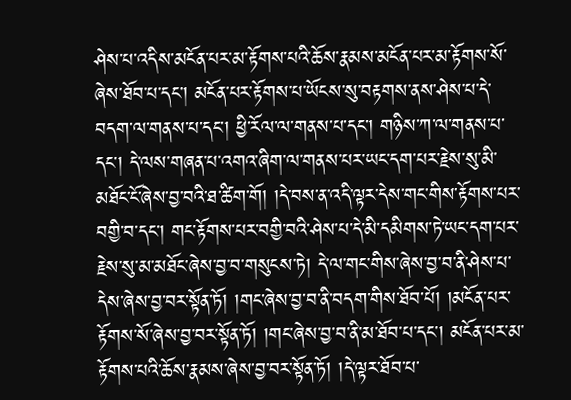ཤེས་པ་འདིས་མངོན་པར་མ་རྟོགས་པའི་ཆོས་རྣམས་མངོན་པར་མ་རྟོགས་སོ་ཞེས་ཐོབ་པ་དང་། མངོན་པར་རྟོགས་པ་ཡོངས་སུ་བརྟགས་ནས་ཤེས་པ་དེ་བདག་ལ་གནས་པ་དང་། ཕྱི་རོལ་ལ་གནས་པ་དང་། གཉིས་ཀ་ལ་གནས་པ་དང་། དེ་ལས་གཞན་པ་འགའ་ཞིག་ལ་གནས་པར་ཡང་དག་པར་རྗེས་སུ་མི་མཐོང་ངོ་ཞེས་བྱ་བའི་ཐ་ཚིག་གོ། །དེ་བས་ན་འདི་ལྟར་དེས་གང་གིས་རྟོགས་པར་བགྱི་བ་དང་། གང་རྟོགས་པར་བགྱི་བའི་ཤེས་པ་དེ་མི་དམིགས་ཏེ་ཡང་དག་པར་རྗེས་སུ་མ་མཐོང་ཞེས་བྱ་བ་གསུངས་ཏེ། དེ་ལ་གང་གིས་ཞེས་བྱ་བ་ནི་ཤེས་པ་དེས་ཞེས་བྱ་བར་སྟོན་ཏོ། །གང་ཞེས་བྱ་བ་ནི་བདག་གིས་ཐོབ་པོ། །མངོན་པར་རྟོགས་སོ་ཞེས་བྱ་བར་སྟོན་ཏོ། །གང་ཞེས་བྱ་བ་ནི་མ་ཐོབ་པ་དང་། མངོན་པར་མ་རྟོགས་པའི་ཆོས་རྣམས་ཞེས་བྱ་བར་སྟོན་ཏོ། །དེ་ལྟར་ཐོབ་པ་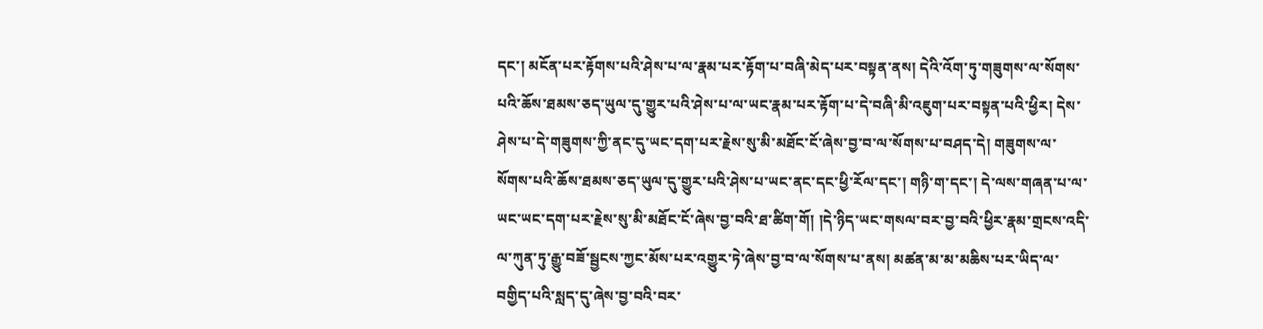དང་། མངོན་པར་རྟོགས་པའི་ཤེས་པ་ལ་རྣམ་པར་རྟོག་པ་བཞི་མེད་པར་བསྟན་ནས། དེའི་འོག་ཏུ་གཟུགས་ལ་སོགས་པའི་ཆོས་ཐམས་ཅད་ཡུལ་དུ་གྱུར་པའི་ཤེས་པ་ལ་ཡང་རྣམ་པར་རྟོག་པ་དེ་བཞི་མི་འཇུག་པར་བསྟན་པའི་ཕྱིར། དེས་ཤེས་པ་དེ་གཟུགས་ཀྱི་ནང་དུ་ཡང་དག་པར་རྗེས་སུ་མི་མཐོང་ངོ་ཞེས་བྱ་བ་ལ་སོགས་པ་བཤད་དེ། གཟུགས་ལ་སོགས་པའི་ཆོས་ཐམས་ཅད་ཡུལ་དུ་གྱུར་པའི་ཤེས་པ་ཡང་ནང་དང་ཕྱི་རོལ་དང་། གཉི་ག་དང་། དེ་ལས་གཞན་པ་ལ་ཡང་ཡང་དག་པར་རྗེས་སུ་མི་མཐོང་ངོ་ཞེས་བྱ་བའི་ཐ་ཚིག་གོ། །དེ་ཉིད་ཡང་གསལ་བར་བྱ་བའི་ཕྱིར་རྣམ་གྲངས་འདི་ལ་ཀུན་ཏུ་རྒྱུ་བཟོ་སྦྱངས་ཀྱང་མོས་པར་འགྱུར་ཏེ་ཞེས་བྱ་བ་ལ་སོགས་པ་ནས། མཚན་མ་མ་མཆིས་པར་ཡིད་ལ་བགྱིད་པའི་སླད་དུ་ཞེས་བྱ་བའི་བར་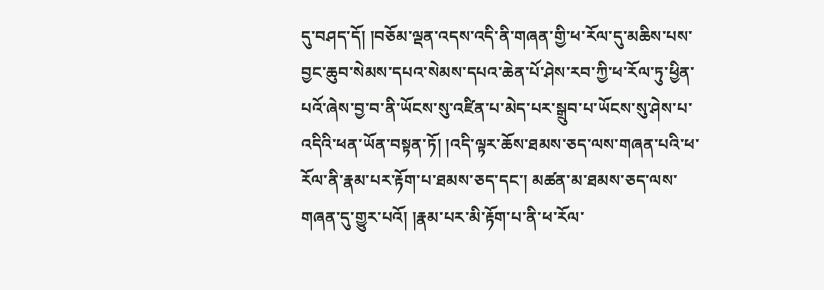དུ་བཤད་དོ། །བཅོམ་ལྡན་འདས་འདི་ནི་གཞན་གྱི་ཕ་རོལ་དུ་མཆིས་པས་བྱང་ཆུབ་སེམས་དཔའ་སེམས་དཔའ་ཆེན་པོ་ཤེས་རབ་ཀྱི་ཕ་རོལ་ཏུ་ཕྱིན་པའོ་ཞེས་བྱ་བ་ནི་ཡོངས་སུ་འཛིན་པ་མེད་པར་སྒྲུབ་པ་ཡོངས་སུ་ཤེས་པ་འདིའི་ཕན་ཡོན་བསྟན་ཏོ། །འདི་ལྟར་ཆོས་ཐམས་ཅད་ལས་གཞན་པའི་ཕ་རོལ་ནི་རྣམ་པར་རྟོག་པ་ཐམས་ཅད་དང་། མཚན་མ་ཐམས་ཅད་ལས་གཞན་དུ་གྱུར་པའོ། །རྣམ་པར་མི་རྟོག་པ་ནི་ཕ་རོལ་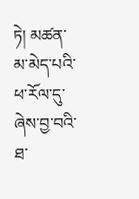ཏེ། མཚན་མ་མེད་པའི་ཕ་རོལ་དུ་ཞེས་བྱ་བའི་ཐ་